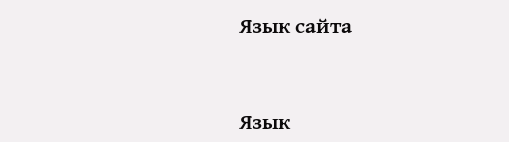Язык сайта



Язык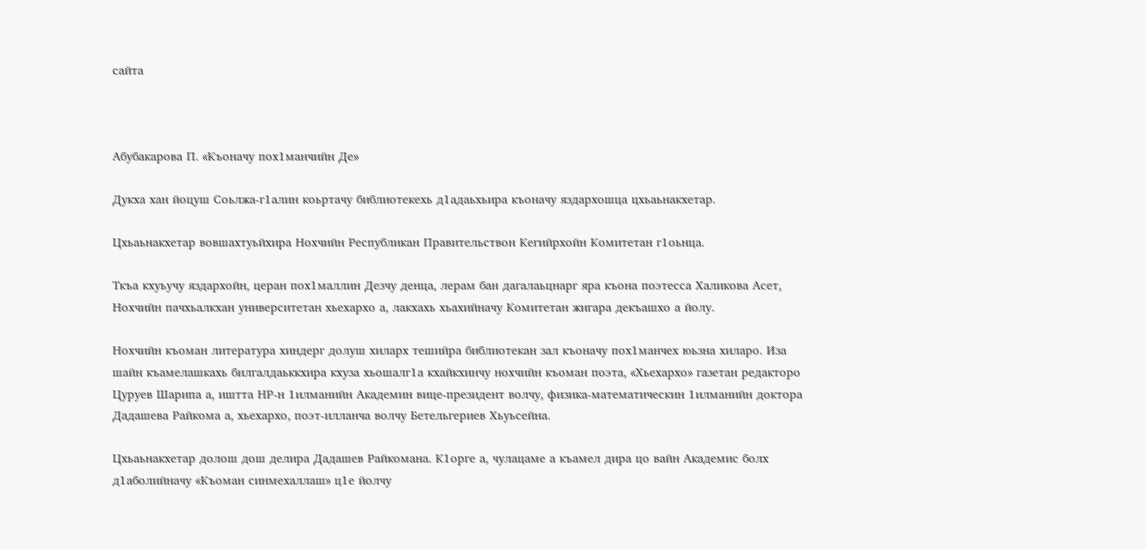сайта



Абубакарова П. «Къоначу пох1манчийн Де»

Дукха хан йоцуш Соьлжа-г1алин коьртачу библиотекехь д1адаьхьира къоначу яздархошца цхьаьнакхетар.

Цхьаьнакхетар вовшахтуьйхира Нохчийн Республикан Правительствон Кегийрхойн Комитетан г1оьнца.

Ткъа кхуьучу яздархойн, церан пох1маллин Дезчу денца, лерам бан дагалаьцнарг яра къона поэтесса Халикова Асет, Нохчийн пачхьалкхан университетан хьехархо а, лакхахь хьахийначу Комитетан жигара декъашхо а йолу.

Нохчийн къоман литература хиндерг долуш хиларх тешийра библиотекан зал къоначу пох1манчех юьзна хиларо. Иза шайн къамелашкахь билгалдаьккхира кхуза хьошалг1а кхайкхинчу нохчийн къоман поэта, «Хьехархо» газетан редакторо Цуруев Шарипа а, иштта НР-н 1илманийн Академин вице-президент волчу, физика-математическин 1илманийн доктора Дадашева Райкома а, хьехархо, поэт-илланча волчу Бетельгериев Хьуьсейна.

Цхьаьнакхетар долош дош делира Дадашев Райкомана. К1орге а, чулацаме а къамел дира цо вайн Академис болх д1аболийначу «Къоман синмехаллаш» ц1е йолчу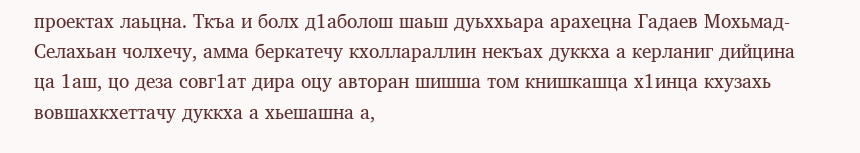проектах лаьцна. Ткъа и болх д1аболош шаьш дуьххьара арахецна Гадаев Мохьмад-Селахьан чолхечу, амма беркатечу кхоллараллин некъах дуккха а керланиг дийцина ца 1аш, цо деза совг1ат дира оцу авторан шишша том книшкашца х1инца кхузахь вовшахкхеттачу дуккха а хьешашна а,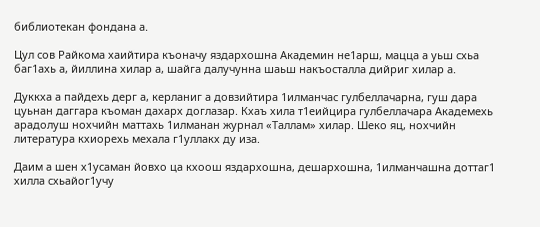библиотекан фондана а.

Цул сов Райкома хаийтира къоначу яздархошна Академин не1арш, мацца а уьш схьа баг1ахь а, йиллина хилар а, шайга далучунна шаьш накъосталла дийриг хилар а.

Дуккха а пайдехь дерг а, керланиг а довзийтира 1илманчас гулбеллачарна, гуш дара цуьнан даггара къоман дахарх доглазар. Кхаъ хила т1еийцира гулбеллачара Академехь арадолуш нохчийн маттахь 1илманан журнал «Таллам» хилар. Шеко яц, нохчийн литература кхиорехь мехала г1уллакх ду иза.

Даим а шен х1усаман йовхо ца кхоош яздархошна, дешархошна, 1илманчашна доттаг1 хилла схьайог1учу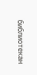библиотекан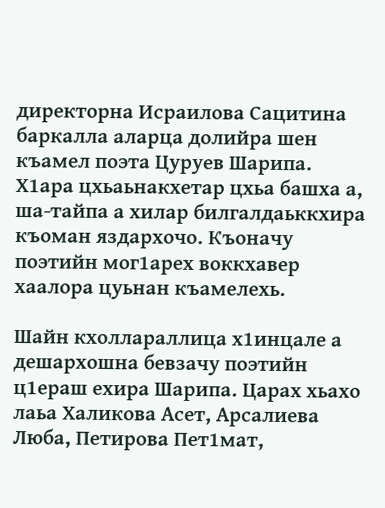директорна Исраилова Сацитина баркалла аларца долийра шен къамел поэта Цуруев Шарипа. Х1ара цхьаьнакхетар цхьа башха а, ша-тайпа а хилар билгалдаьккхира къоман яздархочо. Къоначу поэтийн мог1арех воккхавер хаалора цуьнан къамелехь.

Шайн кхоллараллица х1инцале а дешархошна бевзачу поэтийн ц1ераш ехира Шарипа. Царах хьахо лаьа Халикова Асет, Арсалиева Люба, Петирова Пет1мат,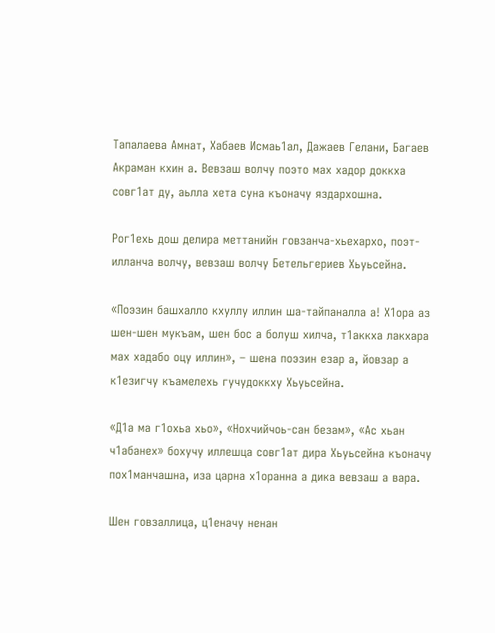Тапалаева Амнат, Хабаев Исмаь1ал, Дажаев Гелани, Багаев Акраман кхин а. Вевзаш волчу поэто мах хадор доккха совг1ат ду, аьлла хета суна къоначу яздархошна.

Рог1ехь дош делира меттанийн говзанча-хьехархо, поэт-илланча волчу, вевзаш волчу Бетельгериев Хьуьсейна.

«Поэзин башхалло кхуллу иллин ша-тайпаналла а! Х1ора аз шен-шен мукъам, шен бос а болуш хилча, т1аккха лакхара мах хадабо оцу иллин», – шена поэзин езар а, йовзар а к1езигчу къамелехь гучудоккху Хьуьсейна.

«Д1а ма г1охьа хьо», «Нохчийчоь-сан безам», «Ас хьан ч1абанех» бохучу иллешца совг1ат дира Хьуьсейна къоначу пох1манчашна, иза царна х1оранна а дика вевзаш а вара.

Шен говзаллица, ц1еначу ненан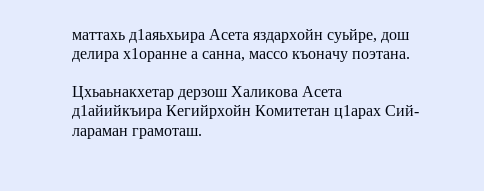маттахь д1аяьхьира Асета яздархойн суьйре, дош делира х1оранне а санна, массо къоначу поэтана.

Цхьаьнакхетар дерзош Халикова Асета д1айийкъира Кегийрхойн Комитетан ц1арах Сий-лараман грамоташ.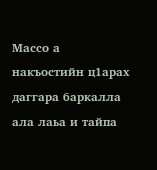Массо а накъостийн ц1арах даггара баркалла ала лаьа и тайпа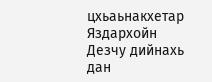цхьаьнакхетар Яздархойн Дезчу дийнахь дан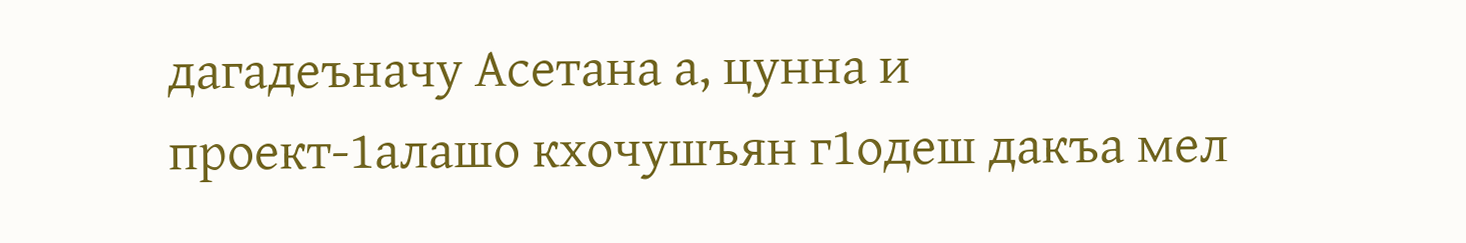дагадеъначу Асетана а, цунна и проект-1алашо кхочушъян г1одеш дакъа мел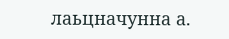лаьцначунна а.